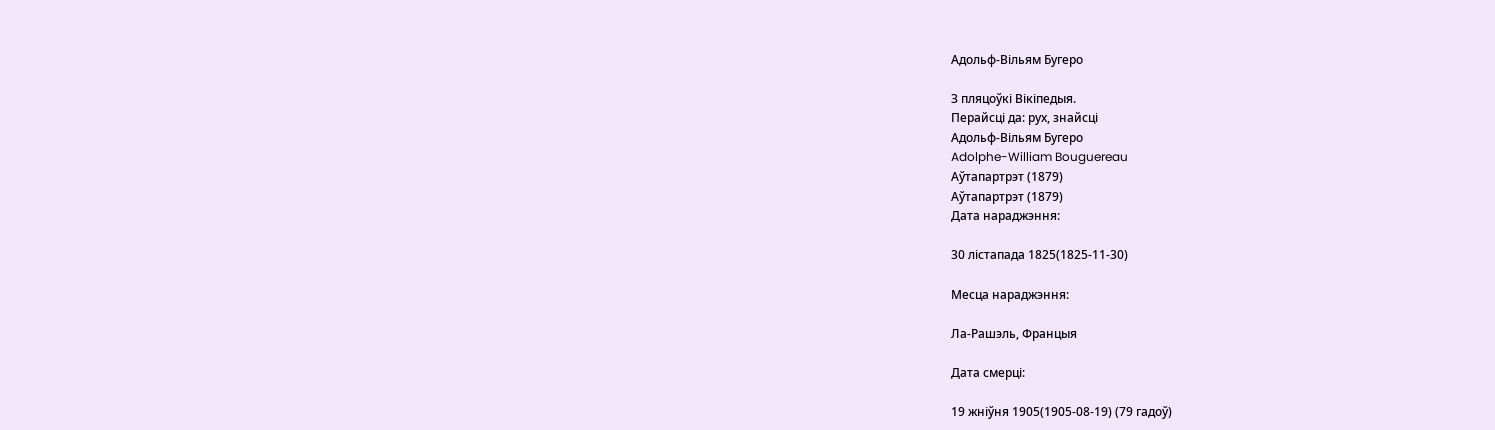Адольф-Вільям Бугеро

З пляцоўкі Вікіпедыя.
Перайсці да: рух, знайсці
Адольф-Вільям Бугеро
Adolphe-William Bouguereau
Аўтапартрэт (1879)
Аўтапартрэт (1879)
Дата нараджэння:

30 лістапада 1825(1825-11-30)

Месца нараджэння:

Ла-Рашэль, Францыя

Дата смерці:

19 жніўня 1905(1905-08-19) (79 гадоў)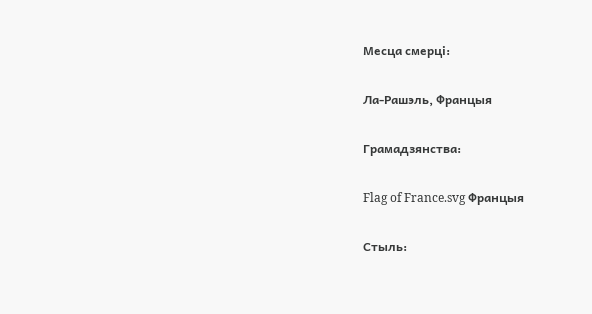Месца смерці:

Ла-Рашэль, Францыя

Грамадзянства:

Flag of France.svg Францыя

Стыль: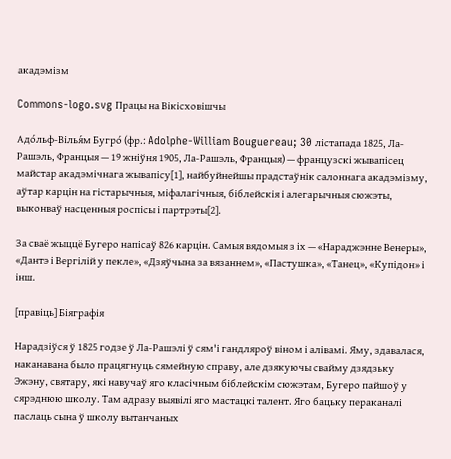акадэмізм

Commons-logo.svg Працы на Вікісховішчы

Адо́льф-Вілья́м Бугро́ (фр.: Adolphe-William Bouguereau; 30 лістапада 1825, Ла-Рашэль, Францыя — 19 жніўня 1905, Ла-Рашэль, Францыя) — французскі жывапісец майстар акадэмічнага жывапісу[1], найбуйнейшы прадстаўнік салоннага акадэмізму, аўтар карцін на гістарычныя, міфалагічныя, біблейскія і алегарычныя сюжэты, выконваў насценныя роспісы і партрэты[2].

За сваё жыццё Бугеро напісаў 826 карцін. Самыя вядомыя з іх — «Нараджэнне Венеры», «Дантэ і Вергілій у пекле», «Дзяўчына за вязаннем», «Пастушка», «Танец», «Купідон» і інш.

[правіць] Біяграфія

Нарадзіўся ў 1825 годзе ў Ла-Рашэлі ў сям'і гандляроў віном і алівамі. Яму, здавалася, наканавана было працягнуць сямейную справу, але дзякуючы свайму дзядзьку Эжэну, святару, які навучаў яго класічным біблейскім сюжэтам, Бугеро пайшоў у сярэднюю школу. Там адразу выявілі яго мастацкі талент. Яго бацьку пераканалі паслаць сына ў школу вытанчаных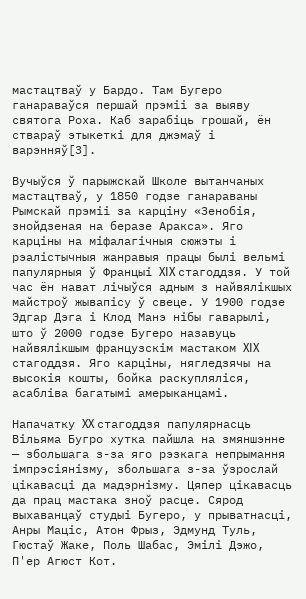мастацтваў у Бардо. Там Бугеро ганараваўся першай прэміі за выяву святога Роха. Каб зарабіць грошай, ён ствараў этыкеткі для джэмаў і варэнняў[3].

Вучыўся ў парыжскай Школе вытанчаных мастацтваў, у 1850 годзе ганараваны Рымскай прэміі за карціну «Зенобія, знойдзеная на беразе Аракса». Яго карціны на міфалагічныя сюжэты і рэалістычныя жанравыя працы былі вельмі папулярныя ў Францыі XIX стагоддзя. У той час ён нават лічыўся адным з найвялікшых майстроў жывапісу ў свеце. У 1900 годзе Эдгар Дэга і Клод Манэ нібы гаварылі, што ў 2000 годзе Бугеро назавуць найвялікшым французскім мастаком XIX стагоддзя. Яго карціны, нягледзячы на высокія кошты, бойка раскупляліся, асабліва багатымі амерыканцамі.

Напачатку XX стагоддзя папулярнасць Вільяма Бугро хутка пайшла на змяншэнне — збольшага з-за яго рэзкага непрымання імпрэсіянізму, збольшага з-за ўзрослай цікавасці да мадэрнізму. Цяпер цікавасць да прац мастака зноў расце. Сярод выхаванцаў студыі Бугеро, у прыватнасці, Анры Маціс, Атон Фрыз, Эдмунд Туль, Гюстаў Жаке, Поль Шабас, Эмілі Дэжо, П'ер Агюст Кот.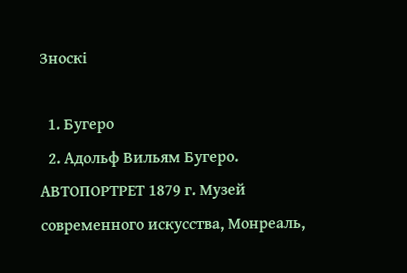Зноскі

  1. Бугеро
  2. Адольф Вильям Бугеро. АВТОПОРТРЕТ 1879 г. Музей современного искусства, Монреаль,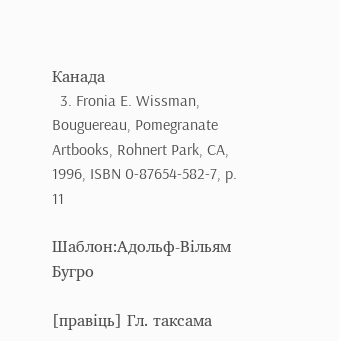Канада
  3. Fronia E. Wissman, Bouguereau, Pomegranate Artbooks, Rohnert Park, CA, 1996, ISBN 0-87654-582-7, p. 11

Шаблон:Адольф-Вільям Бугро

[правіць] Гл. таксама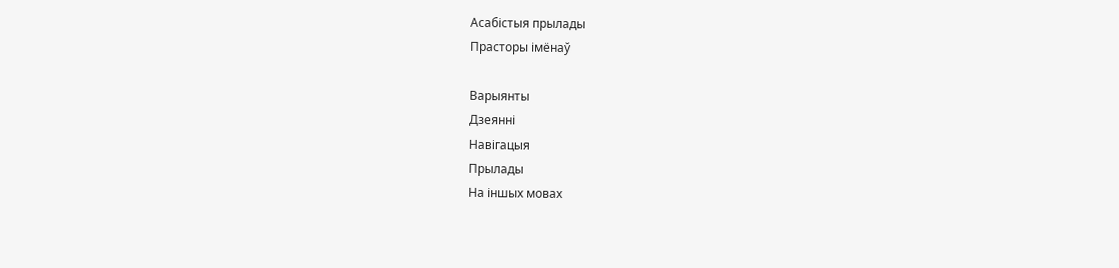Асабістыя прылады
Прасторы імёнаў

Варыянты
Дзеянні
Навігацыя
Прылады
На іншых мовах